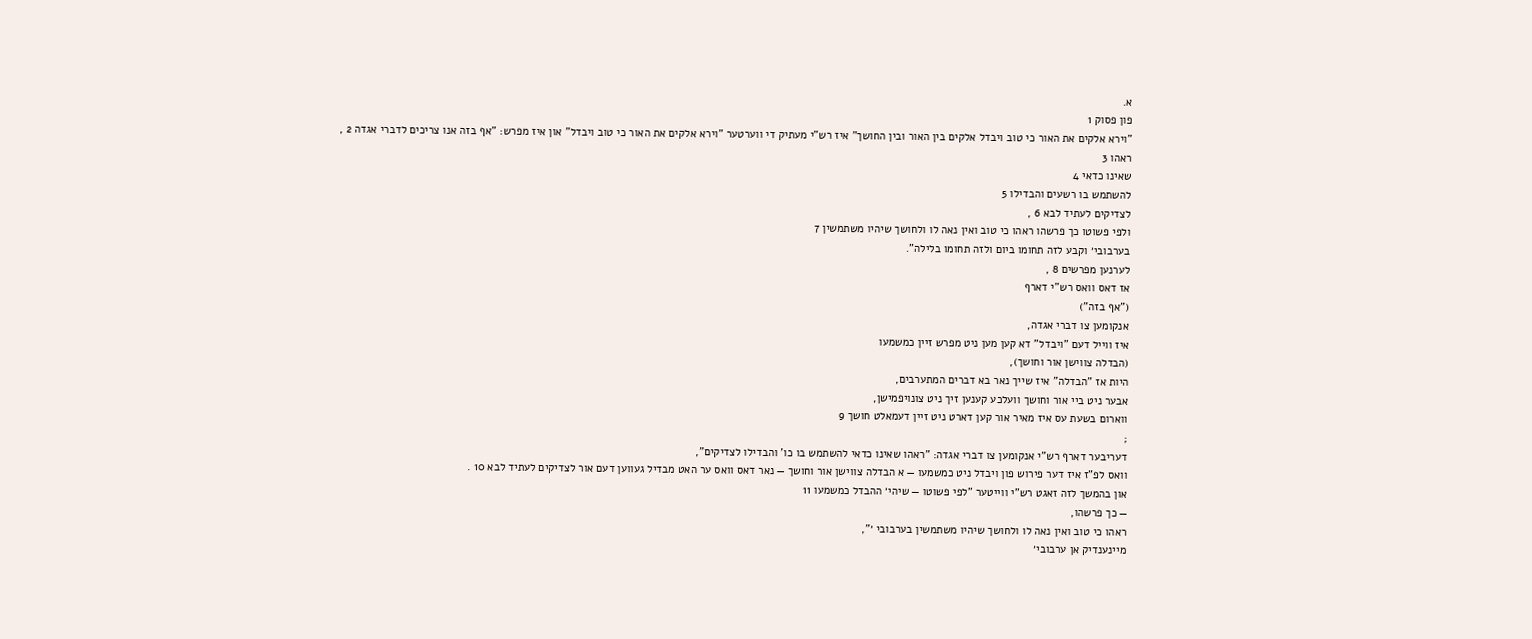א.
פון פסוק 1
"וירא אלקים את האור כי טוב ויבדל אלקים בין האור ובין החושך" איז רש"י מעתיק די ווערטער "וירא אלקים את האור כי טוב ויבדל" און איז מפרש: "אף בזה אנו צריכים לדברי אגדה 2 ,
ראהו 3
שאינו כדאי 4
להשתמש בו רשעים והבדילו 5
לצדיקים לעתיד לבא 6 ,
ולפי פשוטו כך פרשהו ראהו כי טוב ואין נאה לו ולחושך שיהיו משתמשין 7
בערבובי׳ וקבע לזה תחומו ביום ולזה תחומו בלילה".
לערנען מפרשים 8 ,
אז דאס וואס רש"י דארף
("אף בזה")
אנקומען צו דברי אגדה,
איז ווייל דעם "ויבדל" דא קען מען ניט מפרש זיין כמשמעו
(הבדלה צווישן אור וחושך),
היות אז "הבדלה" איז שייך נאר בא דברים המתערבים,
אבער ניט ביי אור וחושך וועלכע קענען זיך ניט צונויפמישן,
ווארום בשעת עס איז מאיר אור קען דארט ניט זיין דעמאלט חושך 9
;
דעריבער דארף רש"י אנקומען צו דברי אגדה: "ראהו שאינו כדאי להשתמש בו כו' והבדילו לצדיקים",
וואס לפ"ז איז דער פירוש פון ויבדל ניט כמשמעו — א הבדלה צווישן אור וחושך — נאר דאס וואס ער האט מבדיל געווען דעם אור לצדיקים לעתיד לבא 10 .
און בהמשך לזה זאגט רש"י ווייטער "לפי פשוטו — שיהי׳ ההבדל כמשמעו 11
— כך פרשהו,
ראהו כי טוב ואין נאה לו ולחושך שיהיו משתמשין בערבובי ׳",
מיינענדיק אן ערבובי׳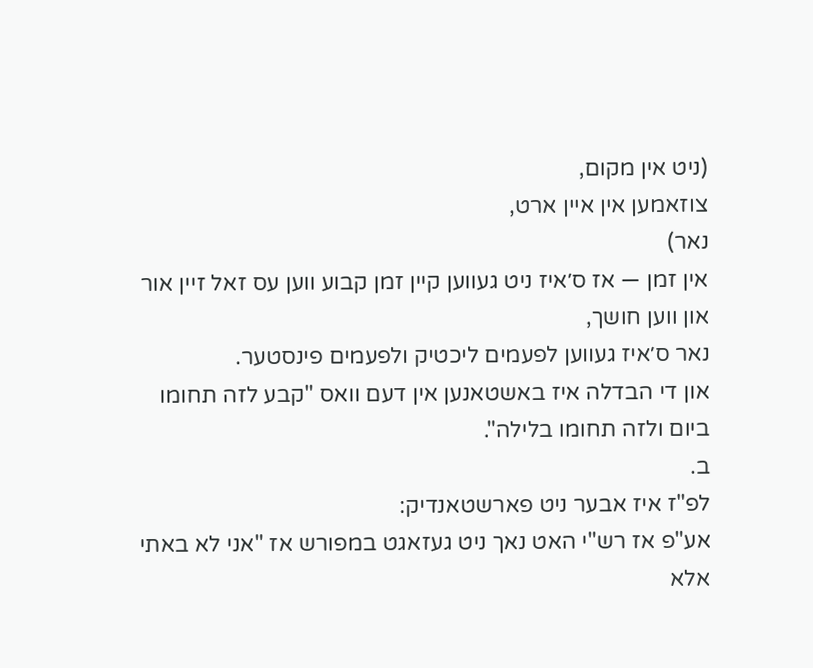(ניט אין מקום,
צוזאמען אין איין ארט,
נאר)
אין זמן — אז ס׳איז ניט געווען קיין זמן קבוע ווען עס זאל זיין אור און ווען חושך,
נאר ס׳איז געווען לפעמים ליכטיק ולפעמים פינסטער.
און די הבדלה איז באשטאנען אין דעם וואס "קבע לזה תחומו ביום ולזה תחומו בלילה".
ב.
לפ"ז איז אבער ניט פארשטאנדיק:
אע"פ אז רש"י האט נאך ניט געזאגט במפורש אז "אני לא באתי אלא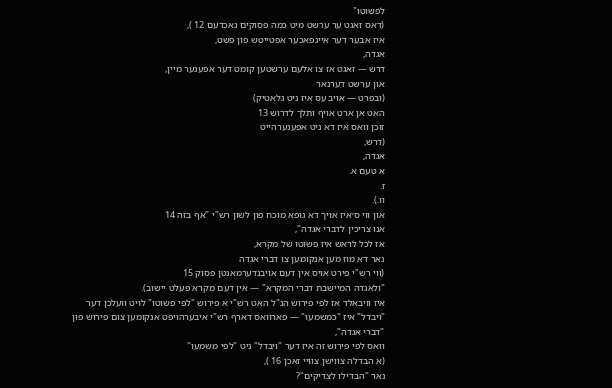לפשוטו"
(דאס זאגט ער ערשט מיט כמה פסוקים נאכדעם 12 ),
איז אבער דער איינפאכער אפטייטש פון פשט,
אגדה,
דרש — זאגט אז צו אלעם ערשטען קומט דער אפענער מיין,
און ערשט דערנאר
(ובפרט — אויב עס איז ניט גלאטיק)
האט אן ארט אויף ותלך לדרוש 13
זוכן וואס איז דא ניט אפענערהייט
(דרש,
אגדה,
א טעם א.
ז.
וו.).
און ווי ס׳איז אויך דא גופא מוכח פון לשון רש"י "אף בזה 14
אנו צריכין לדברי אגדה",
אז לכל לראש איז פשוטו של מקרא,
נאר דא מוז מען אנקומען צו דברי אגדה
(ווי רש"י פירט אויס אין דעם אויבנדערמאנטן פסוק 15
"ולאגדה המיישבת דברי המקרא" — אין דעם מקרא פעלט יישוב).
איז וויבאלד אז לפי פירוש הנ"ל האט רש"י א פירוש "לפי פשוטו" לויט וועלכן דער "ויבדל" איז "כמשמעו" — פארוואס דארף רש"י איבערהויפט אנקומען צום פירוש פון "דברי אגדה",
וואס לפי פירוש זה איז דער "ויבדל" ניט "לפי משמעו"
(א הבדלה צווישן צוויי זאכן 16 ),
נאר "הבדילו לצדיקים"?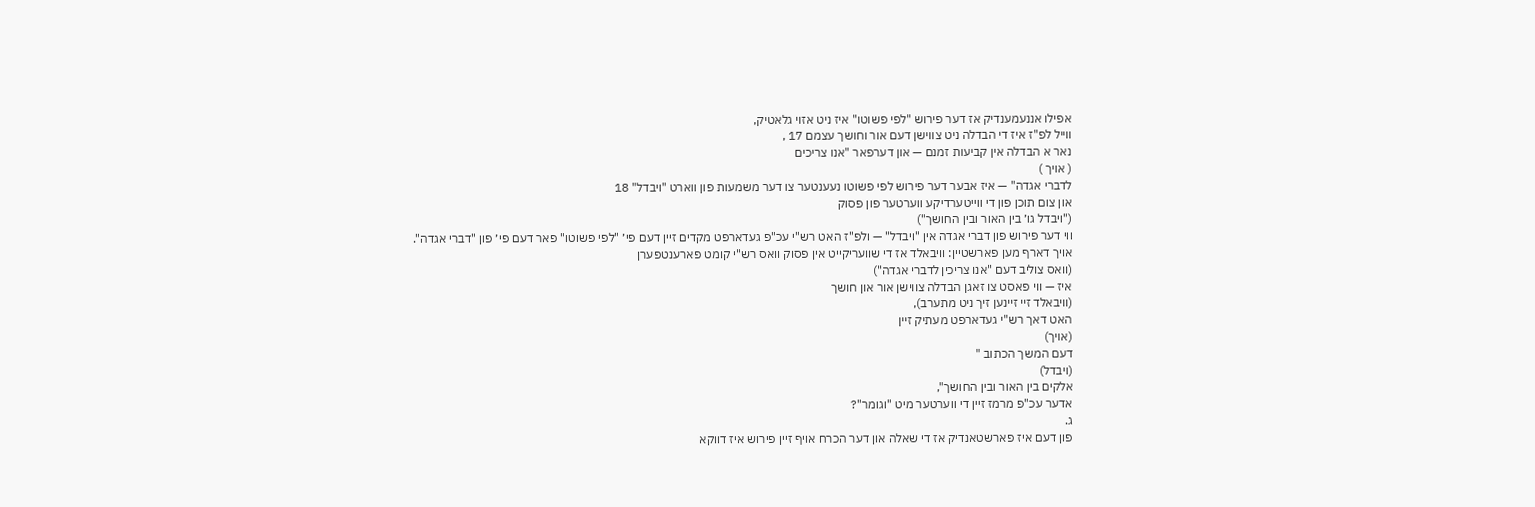אפילו אננעמענדיק אז דער פירוש "לפי פשוטו" איז ניט אזוי גלאטיק,
ווייל לפ"ז איז די הבדלה ניט צווישן דעם אור וחושך עצמם 17 ,
נאר א הבדלה אין קביעות זמנם — און דערפאר "אנו צריכים
( אויך )
לדברי אגדה" — איז אבער דער פירוש לפי פשוטו נעענטער צו דער משמעות פון ווארט "ויבדל" 18
און צום תוכן פון די ווייטערדיקע ווערטער פון פסוק
("ויבדל גו׳ בין האור ובין החושך")
ווי דער פירוש פון דברי אגדה אין "ויבדל" — ולפ"ז האט רש"י עכ"פ געדארפט מקדים זיין דעם פי׳ "לפי פשוטו" פאר דעם פי׳ פון "דברי אגדה".
אויך דארף מען פארשטיין: וויבאלד אז די שוועריקייט אין פסוק וואס רש"י קומט פארענטפערן
(וואס צוליב דעם "אנו צריכין לדברי אגדה")
איז — ווי פאסט צו זאגן הבדלה צווישן אור און חושך
(וויבאלד זיי זיינען זיך ניט מתערב),
האט דאך רש"י געדארפט מעתיק זיין
(אויך)
דעם המשך הכתוב "
(ויבדל)
אלקים בין האור ובין החושך",
אדער עכ"פ מרמז זיין די ווערטער מיט "וגומר"?
ג.
פון דעם איז פארשטאנדיק אז די שאלה און דער הכרח אויף זיין פירוש איז דווקא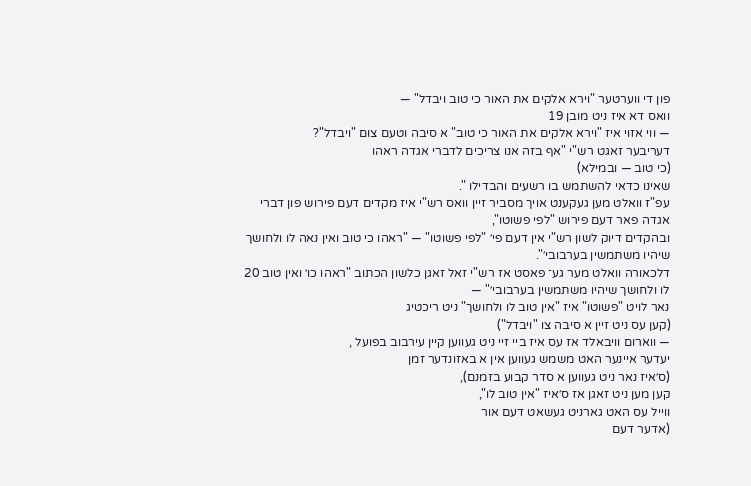פון די ווערטער "וירא אלקים את האור כי טוב ויבדל" —
וואס דא איז ניט מובן 19
— ווי אזוי איז "וירא אלקים את האור כי טוב" א סיבה וטעם צום "ויבדל"?
דעריבער זאגט רש"י "אף בזה אנו צריכים לדברי אגדה ראהו
(כי טוב — ובמילא)
שאינו כדאי להשתמש בו רשעים והבדילו ".
עפ"ז וואלט מען געקענט אויך מסביר זיין וואס רש"י איז מקדים דעם פירוש פון דברי אגדה פאר דעם פירוש "לפי פשוטו",
ובהקדים דיוק לשון רש"י אין דעם פי׳ "לפי פשוטו" — "ראהו כי טוב ואין נאה לו ולחושך שיהיו משתמשין בערבובי׳".
דלכאורה וואלט מער גע־ פאסט אז רש"י זאל זאגן כלשון הכתוב "ראהו כו׳ ואין טוב 20
לו ולחושך שיהיו משתמשין בערבובי׳" —
נאר לויט "פשוטו" איז "אין טוב לו ולחושך" ניט ריכטיג
(קען עס ניט זיין א סיבה צו "ויבדל")
— ווארום וויבאלד אז עס איז ביי זיי ניט געווען קיין עירבוב בפועל ,
יעדער איינער האט משמש געווען אין א באזונדער זמן
(ס׳איז נאר ניט געווען א סדר קבוע בזמנם),
קען מען ניט זאגן אז ס׳איז "אין טוב לו",
ווייל עס האט גארניט געשאט דעם אור
(אדער דעם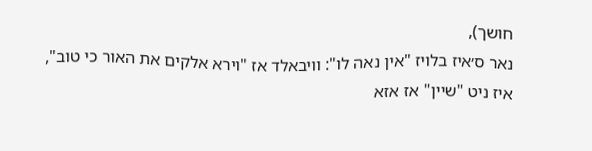חושך),
נאר ס׳איז בלויז "אין נאה לו": וויבאלד אז "וירא אלקים את האור כי טוב",
איז ניט "שיין" אז אזא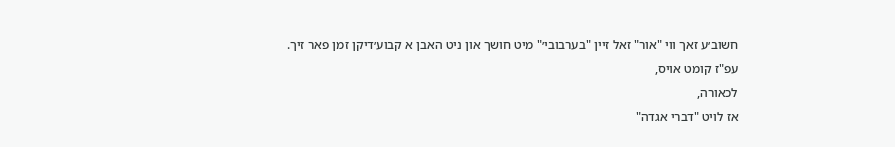חשוב׳ע זאך ווי "אור" זאל זיין "בערבובי׳" מיט חושך און ניט האבן א קבוע׳דיקן זמן פאר זיך.
עפ"ז קומט אויס,
לכאורה,
אז לויט "דברי אגדה"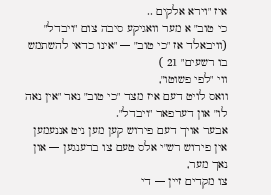איז "וירא אלקים ..
כי טוב" א מער וואגיקע סיבה צום "ויבדל"
(וויבאלד אז "כי טוב" — "אינו כדאי להשתמש בו רשעים" 21 )
ווי "לפי פשוטו",
וואס לויט דעם איז מצד "כי טוב" נאר "אין נאה לו" און דערפאר "ויבדל".
אבער אויך דעם פירוש קען מען ניט אננעמען אין פירוש רש"י אלס טעם צו ברענגען — און נאך מער,
צו מקדים זיין — די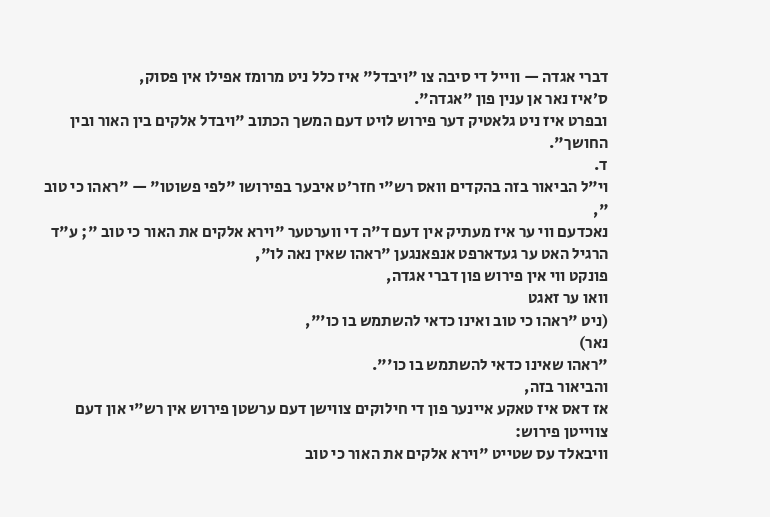דברי אגדה — ווייל די סיבה צו "ויבדל" איז כלל ניט מרומז אפילו אין פסוק,
ס׳איז נאר אן ענין פון "אגדה".
ובפרט איז ניט גלאטיק דער פירוש לויט דעם המשך הכתוב "ויבדל אלקים בין האור ובין החושך".
ד.
וי"ל הביאור בזה בהקדים וואס רש"י חזר׳ט איבער בפירושו "לפי פשוטו" — "ראהו כי טוב ",
נאכדעם ווי ער איז מעתיק אין דעם ד"ה די ווערטער "וירא אלקים את האור כי טוב "; ע"ד הרגיל האט ער געדארפט אנפאנגען "ראהו שאין נאה לו",
פונקט ווי אין פירוש פון דברי אגדה,
וואו ער זאגט
(ניט "ראהו כי טוב ואינו כדאי להשתמש בו כו'",
נאר)
"ראהו שאינו כדאי להשתמש בו כו'".
והביאור בזה,
אז דאס איז טאקע איינער פון די חילוקים צווישן דעם ערשטן פירוש אין רש"י און דעם צווייטן פירוש:
וויבאלד עס שטייט "וירא אלקים את האור כי טוב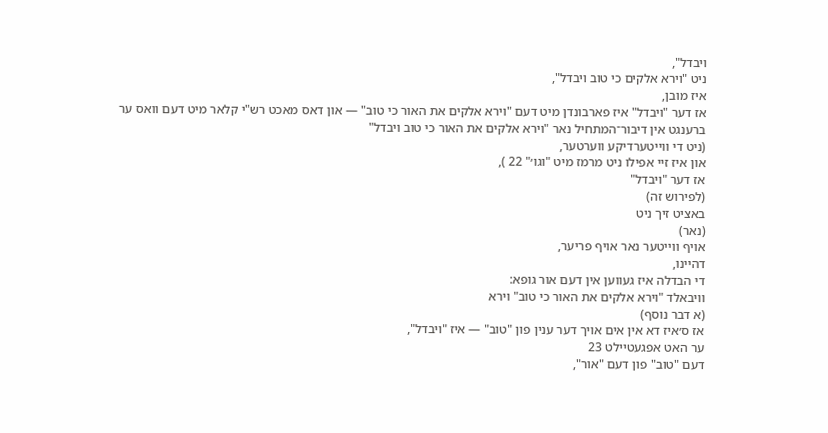ויבדל",
ניט "וירא אלקים כי טוב ויבדל",
איז מובן,
אז דער "ויבדל" איז פארבונדן מיט דעם "וירא אלקים את האור כי טוב" — און דאס מאכט רש"י קלאר מיט דעם וואס ער ברענגט אין דיבור־המתחיל נאר "וירא אלקים את האור כי טוב ויבדל"
(ניט די ווייטערדיקע ווערטער,
און איז זיי אפילו ניט מרמז מיט "וגו׳" 22 ),
אז דער "ויבדל"
(לפירוש זה)
באציט זיך ניט
(נאר)
אויף ווייטער נאר אויף פריער,
דהיינו,
די הבדלה איז געווען אין דעם אור גופא:
וויבאלד "וירא אלקים את האור כי טוב" וירא
(א דבר נוסף)
אז ס׳איז דא אין אים אויך דער ענין פון "טוב" — איז "ויבדל",
ער האט אפגעטיילט 23
דעם "טוב" פון דעם "אור",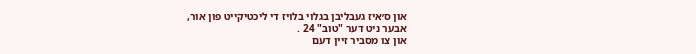און ס׳איז געבליבן בגלוי בלויז די ליכטיקייט פון אור,
אבער ניט דער "טוב" 24 .
און צו מסביר זיין דעם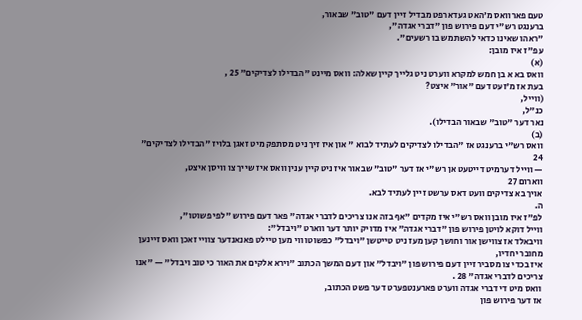טעם פארוואס מ׳האט געדארפט מבדיל זיין דעם "טוב" שבאור,
ברענגט רש"י דעם פירוש פון "דברי אגדה",
"ראהו שאינו כדאי להשתמש בו רשעים".
עפ"ז איז מובן:
(א)
וואס בא א בן חמש למקרא ווערט ניט גלייך קיין שאלה: וואס מיינט "הבדילו לצדיקים" 25 ,
בעת אז מ׳זעט דעם "אור" איצט?
(ווייל,
כנ"ל,
נאר דער "טוב" שבאור הבדילו).
(ב)
וואס רש"י ברענגט אז "הבדילו לצדיקים לעתיד לבוא " און איז זיך ניט מסתפק מיט זאגן בלויז "הבדילו לצדיקים" 24
— ווייל דערמיט דייטעט אן רש"י אז דער "טוב" שבאור איז ניט קיין ענין וואס איז שייך צו וויסן איצט,
ווארום 27
אויך בא צדיקים וועט דאס ערשט זיין לעתיד לבא.
ה.
לפ"ז איז מובן וואס רש"י איז מקדים "אף בזה אנו צריכים לדברי אגדה" פאר דעם פירוש "לפי פשוטו",
ווייל דוקא לויטן פירוש פון "דברי אגדה" איז מדויק יותר דער ווארט "ויבדל":
וויבאלד אז צווישן אור וחושך קען מעז ניט טייטשן "ויבדל" כפשוטו ווי מען טיילט פאנאנדער צוויי זאכן וואס זיינען מחובר יחדיו,
איז בכדי צו מסביר זיין דעם פירוש פון "ויבדל" און דעם המשך הכתוב "וירא אלקים את האור כי טוב ויבדל" — "אנו צריכים לדברי אגדה" 28 .
וואס מיט די דברי אגדה ווערט פארענטפערט דער פשט הכתוב,
אז דער פירוש פון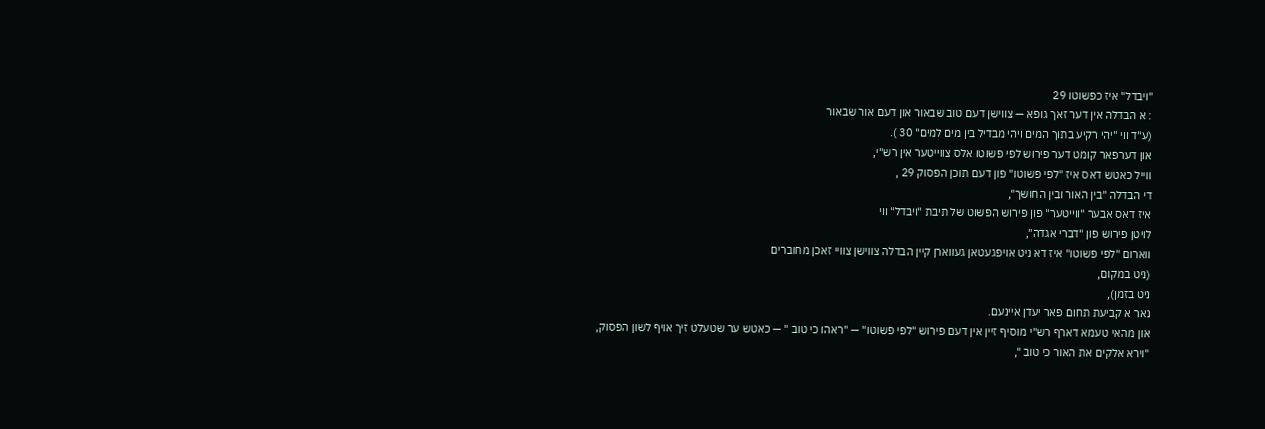"ויבדל" איז כפשוטו 29
: א הבדלה אין דער זאך גופא — צווישן דעם טוב שבאור און דעם אור שבאור
(ע"ד ווי "יהי רקיע בתוך המים ויהי מבדיל בין מים למים" 30 ).
און דערפאר קומט דער פירוש לפי פשוטו אלס צווייטער אין רש"י,
ווייל כאטש דאס איז "לפי פשוטו" פון דעם תוכן הפסוק 29 ,
די הבדלה "בין האור ובין החושך",
איז דאס אבער "ווייטער" פון פירוש הפשוט של תיבת "ויבדל" ווי
לויטן פירוש פון "דברי אגדה",
ווארום "לפי פשוטו" איז דא ניט אויפגעטאן געווארן קיין הבדלה צווישן צוויי זאכן מחוברים
(ניט במקום,
ניט בזמן),
נאר א קביעת תחום פאר יעדן איינעם.
און מהאי טעמא דארף רש"י מוסיף זיין אין דעם פירוש "לפי פשוטו" — "ראהו כי טוב " — כאטש ער שטעלט זיך אויף לשון הפסוק,
"וירא אלקים את האור כי טוב ",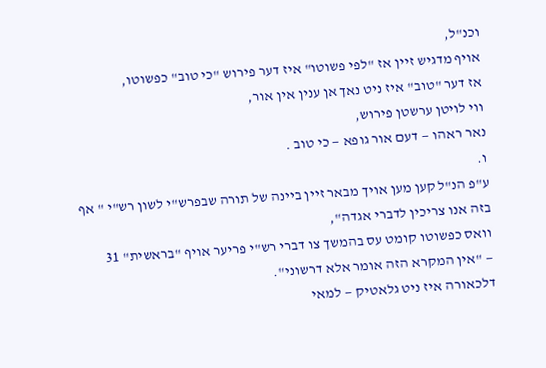וכנ"ל,
אויף מדגיש זיין אז "לפי פשוטו" איז דער פירוש "כי טוב" כפשוטו,
אז דער "טוב" איז ניט נאך אן ענין אין אור,
ווי לויטן ערשטן פירוש,
נאר ראהו — דעם אור גופא — כי טוב .
ו.
ע"פ הנ"ל קען מען אויך מבאר זיין ביינה של תורה שבפרש"י לשון רש"י " אף בזה אנו צריכין לדברי אגדה",
וואס כפשוטו קומט עס בהמשך צו דברי רש"י פריער אויף "בראשית" 31
— "אין המקרא הזה אומר אלא דרשוני".
דלכאורה איז ניט גלאטיק — למאי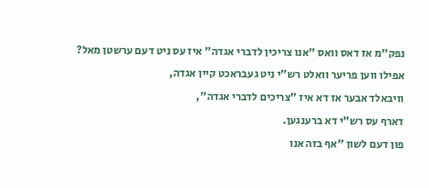נפק"מ אז דאס וואס "אנו צריכין לדברי אגדה" איז עס ניט דעם ערשטן מאל?
אפילו ווען פריער וואלט רש"י ניט געבראכט קיין אגדה,
וויבאלד אבער אז דא איז "צריכים לדברי אגדה",
דארף עס רש"י דא ברענגען.
פון דעם לשון "אף בזה אנו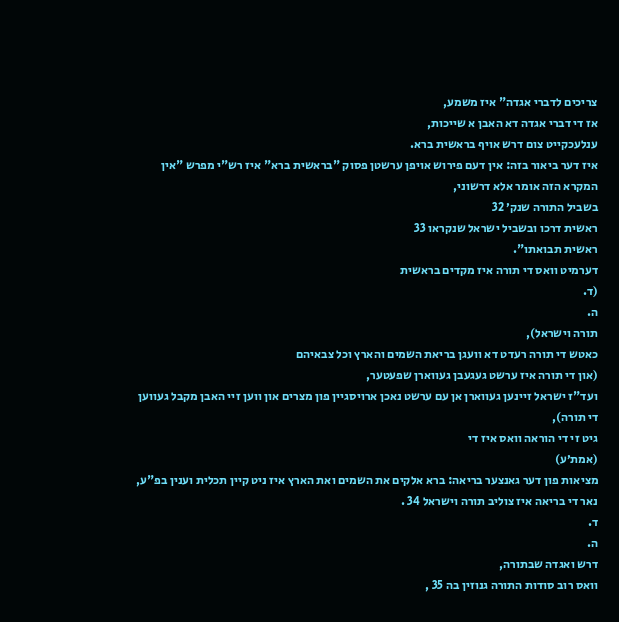צריכים לדברי אגדה" איז משמע,
אז די דברי אגדה דא האבן א שייכות,
ענלעכקייט צום דרש אויף בראשית ברא.
איז דער ביאור בזה: אין דעם פירוש אויפן ערשטן פסוק "בראשית ברא" איז רש"י מפרש "אין המקרא הזה אומר אלא דרשוני,
בשביל התורה שנק׳ 32
ראשית דרכו ובשביל ישראל שנקראו 33
ראשית תבואתו".
דערמיט וואס די תורה איז מקדים בראשית
(ד.
ה.
תורה וישראל),
כאטש די תורה רעדט דא וועגן בריאת השמים והארץ וכל צבאיהם
(און די תורה איז ערשט געגעבן געווארן שפעטער,
ועד"ז ישראל זיינען געווארן אן עם ערשט נאכן ארויסגיין פון מצרים און ווען זיי האבן מקבל געווען די תורה),
גיט זי די הוראה וואס איז די
(אמת׳ע)
מציאות פון דער גאנצער בריאה: ברא אלקים את השמים ואת הארץ איז ניט קיין תכלית וענין בפ"ע,
נאר די בריאה איז צוליב תורה וישראל 34 .
ד.
ה.
דרש ואגדה שבתורה,
וואס רוב סודות התורה גנוזין בה 35 ,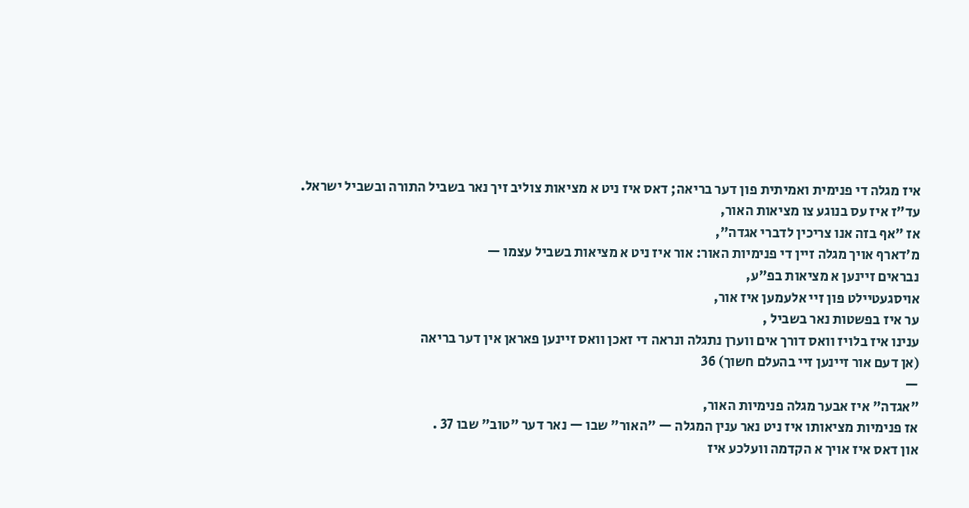איז מגלה די פנימית ואמיתית פון דער בריאה; דאס איז ניט א מציאות צוליב זיך נאר בשביל התורה ובשביל ישראל.
עד"ז איז עס בנוגע צו מציאות האור,
אז "אף בזה אנו צריכין לדברי אגדה",
מ׳דארף אויך מגלה זיין די פנימיות האור: אור איז ניט א מציאות בשביל עצמו —
נבראים זיינען א מציאות בפ"ע,
אויסגעטיילט פון זיי אלעמען איז אור,
ער איז בפשטות נאר בשביל ,
ענינו איז בלויז וואס דורך אים ווערן נתגלה ונראה די זאכן וואס זיינען פאראן אין דער בריאה
(אן דעם אור זיינען זיי בהעלם חשוך) 36
—
"אגדה" איז אבער מגלה פנימיות האור,
אז פנימיות מציאותו איז ניט נאר ענין המגלה — "האור" שבו — נאר דער "טוב" שבו 37 .
און דאס איז אויך א הקדמה וועלכע איז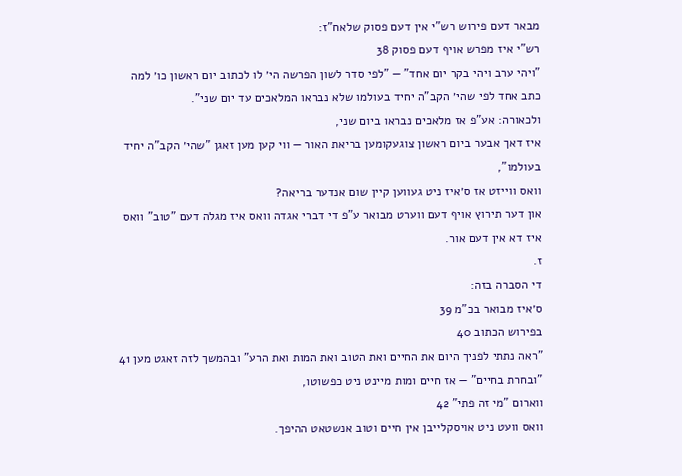מבאר דעם פירוש רש"י אין דעם פסוק שלאח"ז:
רש"י איז מפרש אויף דעם פסוק 38
"ויהי ערב ויהי בקר יום אחד" — "לפי סדר לשון הפרשה הי׳ לו לכתוב יום ראשון כו׳ למה כתב אחד לפי שהי׳ הקב"ה יחיד בעולמו שלא נבראו המלאכים עד יום שני".
ולכאורה: אע"פ אז מלאכים נבראו ביום שני,
איז דאך אבער ביום ראשון צוגעקומען בריאת האור — ווי קען מען זאגן "שהי׳ הקב"ה יחיד בעולמו",
וואס ווייזט אז ס׳איז ניט געווען קיין שום אנדער בריאה?
און דער תירוץ אויף דעם ווערט מבואר ע"פ די דברי אגדה וואס איז מגלה דעם "טוב" וואס איז דא אין דעם אור.
ז.
די הסברה בזה:
ס׳איז מבואר בכ"מ 39
בפירוש הכתוב 40
"ראה נתתי לפניך היום את החיים ואת הטוב ואת המות ואת הרע" ובהמשך לזה זאגט מען 41
"ובחרת בחיים" — אז חיים ומות מיינט ניט כפשוטו,
ווארום "מי זה פתי" 42
וואס וועט ניט אויסקלייבן אין חיים וטוב אנשטאט ההיפך.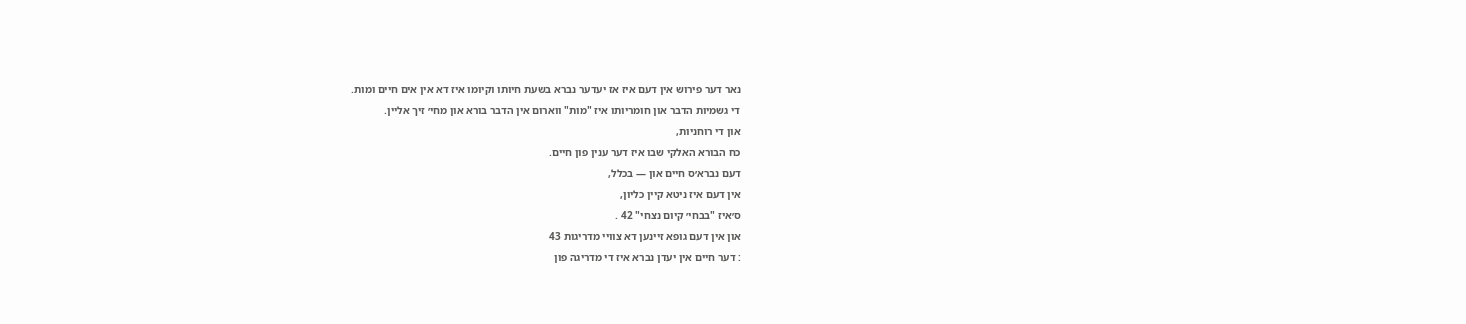נאר דער פירוש אין דעם איז אז יעדער נברא בשעת חיותו וקיומו איז דא אין אים חיים ומות.
די גשמיות הדבר און חומריותו איז "מות" ווארום אין הדבר בורא און מחי׳ זיך אליין.
און די רוחניות,
כח הבורא האלקי שבו איז דער ענין פון חיים.
דעם נברא׳ס חיים און — בכלל,
אין דעם איז ניטא קיין כליון,
ס׳איז "בבחי׳ קיום נצחי" 42 .
און אין דעם גופא זיינען דא צוויי מדריגות 43
: דער חיים אין יעדן נברא איז די מדריגה פון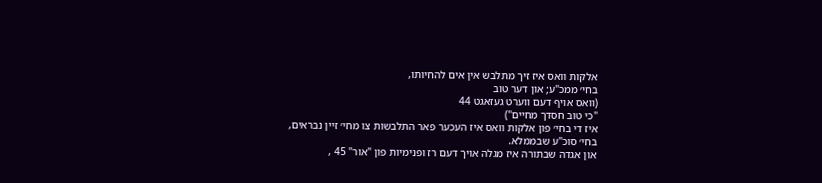אלקות וואס איז זיך מתלבש אין אים להחיותו,
בחי׳ ממכ"ע; און דער טוב
(וואס אויף דעם ווערט געזאגט 44
"כי טוב חסדך מחיים")
איז די בחי׳ פון אלקות וואס איז העכער פאר התלבשות צו מחי׳ זיין נבראים,
בחי׳ סוכ"ע שבממלא.
און אגדה שבתורה איז מגלה אויך דעם רז ופנימיות פון "אור" 45 ,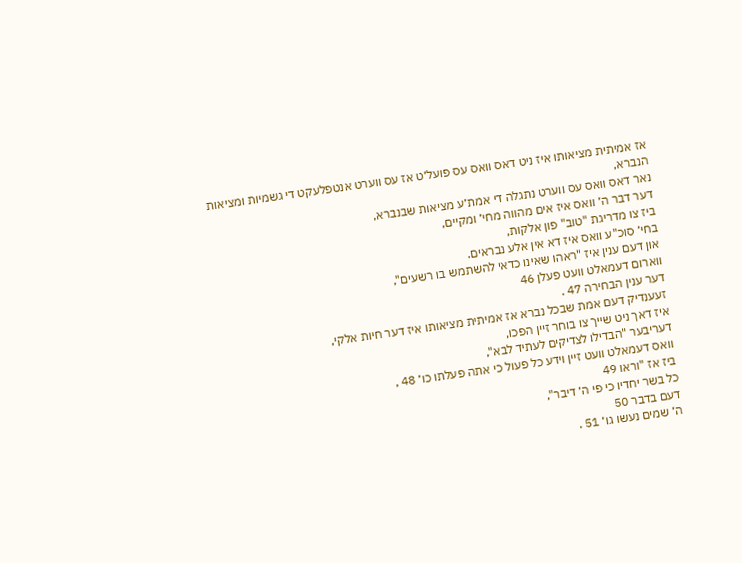אז אמיתית מציאותו איז ניט דאס וואס עס פועל׳ט אז עס ווערט אנטפלעקט די גשמיות ומציאות הנברא,
נאר דאס וואס עס ווערט נתגלה די אמת׳ע מציאות שבנברא,
דער דבר ה׳ וואס איז אים מהווה מחי׳ ומקיים,
ביז צו מדריגת "טוב" פון אלקות,
בחי׳ סוכ"ע וואס איז דא אין אלע נבראים.
און דעם ענין איז "ראהו שאינו כדאי להשתמש בו רשעים",
ווארום דעמאלט וועט פעלן 46
דער ענין הבחירה 47 .
זעענדיק דעם אמת שבכל נברא אז אמיתית מציאותו איז דער חיות אלקי,
איז דאך ניט שייך צו בוחר זיין הפכו,
דעריבער "הבדילו לצדיקים לעתיד לבא",
וואס דעמאלט וועט זיין וידע כל פעול כי אתה פעלתו כו׳ 48 ,
ביז אז "וראו 49
כל בשר יחדיו כי פי ה׳ דיבר",
דעם בדבר 50
ה׳ שמים נעשו גו׳ 51 .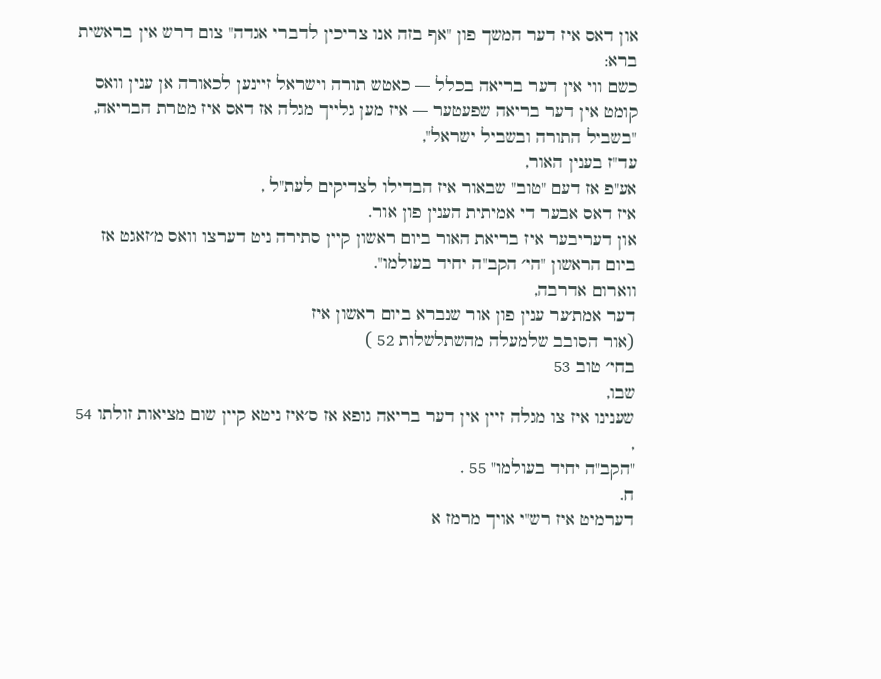און דאס איז דער המשך פון "אף בזה אנו צריכין לדברי אגדה" צום דרש אין בראשית ברא:
כשם ווי אין דער בריאה בכלל — כאטש תורה וישראל זיינען לכאורה אן ענין וואס קומט אין דער בריאה שפעטער — איז מען גלייך מגלה אז דאס איז מטרת הבריאה,
"בשביל התורה ובשביל ישראל",
עד"ז בענין האור,
אע"פ אז דעם "טוב" שבאור איז הבדילו לצדיקים לעת"ל ,
איז דאס אבער די אמיתית הענין פון אור.
און דעריבער איז בריאת האור ביום ראשון קיין סתירה ניט דערצו וואס מ׳זאגט אז ביום הראשון "הי׳ הקב"ה יחיד בעולמו".
ווארום אדרבה,
דער אמת׳ער ענין פון אור שנברא ביום ראשון איז
(אור הסובב שלמעלה מהשתלשלות 52 )
בחי׳ טוב 53
שבו,
שענינו איז צו מגלה זיין אין דער בריאה גופא אז ס׳איז ניטא קיין שום מציאות זולתו 54 ,
"הקב"ה יחיד בעולמו" 55 .
ח.
דערמיט איז רש"י אויך מרמז א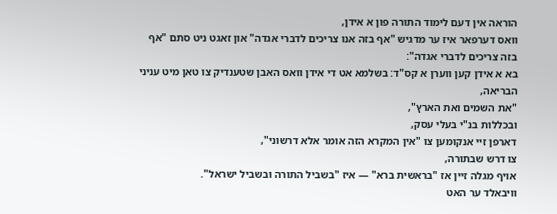הוראה אין דעם לימוד התורה פון א אידן,
וואס דערפאר איז ער מדגיש "אף בזה אנו צריכים לדברי אגדה" און זאגט ניט סתם "אף בזה צריכים לדברי אגדה":
בא א אידן קען ווערן א קס"ד: בשלמא אט די אידן וואס האבן שטענדיק צו טאן מיט עניני הבריאה,
"את השמים ואת הארץ",
ובכללות בנ"י בעלי עסק,
דארפן זיי אנקומען צו "אין המקרא הזה אומר אלא דרשוני",
צו דרש שבתורה,
אויף מגלה זיין אז "בראשית ברא" — איז "בשביל התורה ובשביל ישראל".
וויבאלד ער האט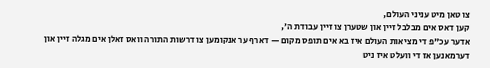צו טאן מיט עניני העולם,
קען דאס אים מבלבל זיין און שטערן צו זיין עבודת ה׳,
אדער עכ"פ די מציאות העולם איז בא אים תופס מקום — דארף ער אנקומען צו דרשות התורה וואס זאלן אים מגלה זיין און דערמאנען אז די וועלט איז ניט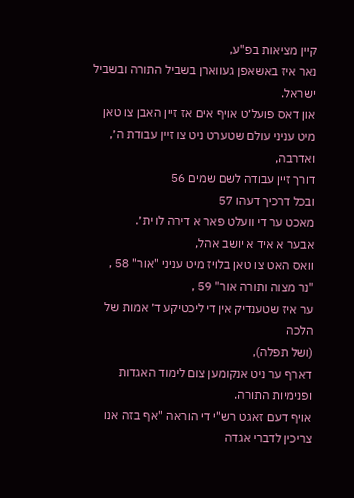קיין מציאות בפ"ע,
נאר איז באשאפן געווארן בשביל התורה ובשביל ישראל.
און דאס פועל׳ט אויף אים אז זיין האבן צו טאן מיט עניני עולם שטערט ניט צו זיין עבודת ה׳,
ואדרבה,
דורך זיין עבודה לשם שמים 56
ובכל דרכיך דעהו 57
מאכט ער די וועלט פאר א דירה לו ית׳.
אבער א איד א יושב אהל,
וואס האט צו טאן בלויז מיט עניני "אור" 58 ,
"נר מצוה ותורה אור" 59 ,
ער איז שטענדיק אין די ליכטיקע ד׳ אמות של הלכה
(ושל תפלה),
דארף ער ניט אנקומען צום לימוד האגדות ופנימיות התורה.
אויף דעם זאגט רש"י די הוראה "אף בזה אנו צריכין לדברי אגדה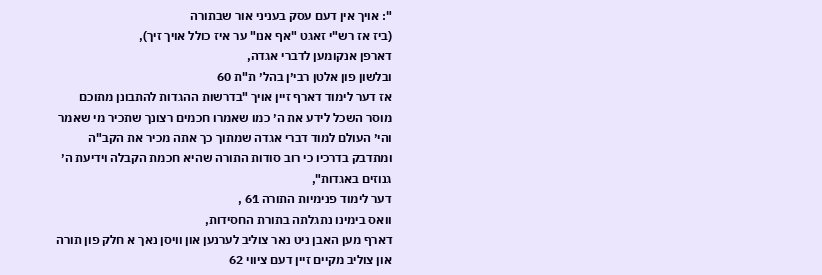": אויך אין דעם עסק בעניני אור שבתורה
(ביז אז רש"י זאגט "אף אנו" ער איז כולל אויך זיך),
דארפן אנקומען לדברי אגדה,
ובלשון פון אלטן רבי׳ן בהל׳ ת"ת 60
אז דער לימוד דארף זיין אויך "בדרשות ההגדות להתבונן מתוכם מוסר השכל לידע את ה׳ כמו שאמרו חכמים רצונך שתכיר מי שאמר והי׳ העולם למוד דברי אגדה שמתוך כך אתה מכיר את הקב"ה ומתדבק בדרכיו כי רוב סודות התורה שהיא חכמת הקבלה וידיעת ה׳ גנוזים באגדות",
דער לימוד פנימיות התורה 61 ,
וואס בימינו נתגלתה בתורת החסידות,
דארף מען האבן ניט נאר צוליב לערנען און וויסן נאך א חלק פון תורה און צוליב מקיים זיין דעם ציווי 62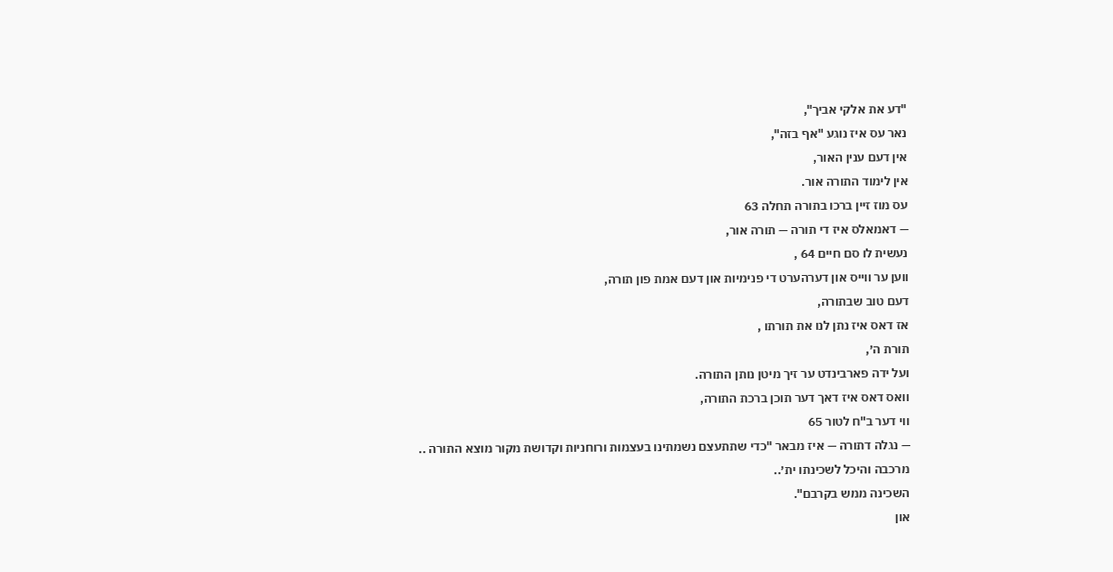"דע את אלקי אביך",
נאר עס איז נוגע "אף בזה",
אין דעם ענין האור,
אין לימוד התורה אור.
עס מוז זיין ברכו בתורה תחלה 63
— דאמאלס איז די תורה — תורה אור,
נעשית לו סם חיים 64 ,
ווען ער ווייס און דערהערט די פנימיות און דעם אמת פון תורה,
דעם טוב שבתורה,
אז דאס איז נתן לנו את תורתו ,
תורת ה׳,
ועל ידה פארבינדט ער זיך מיטן נותן התורה.
וואס דאס איז דאך דער תוכן ברכת התורה,
ווי דער ב"ח לטור 65
— נגלה דתורה — איז מבאר "כדי שתתעצם נשמתינו בעצמות ורוחניות וקדושת מקור מוצא התורה ..
מרכבה והיכל לשכינתו ית׳..
השכינה ממש בקרבם".
און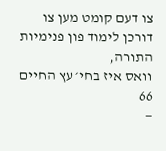צו דעם קומט מען צו דורכן לימוד פון פנימיות התורה,
וואס איז בחי׳ עץ החיים 66
—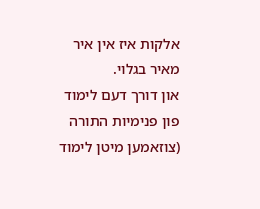אלקות איז אין איר מאיר בגלוי.
און דורך דעם לימוד פון פנימיות התורה
(צוזאמען מיטן לימוד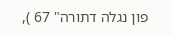פון נגלה דתורה" 67 ),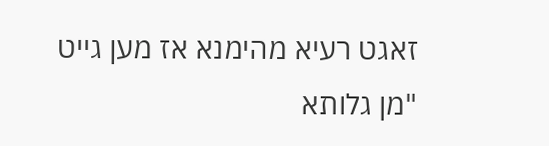זאגט רעיא מהימנא אז מען גייט "מן גלותא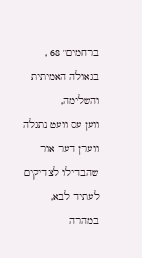ברחמים" 68 ,
בגאולה האמיתית והשלימה,
ווען עס וועט נתגלה ווערן דער אור שהבדילו לצדיקים לעתיד לבא,
במהרה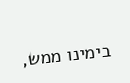בימינו ממש,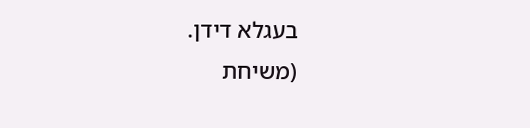בעגלא דידן.
(משיחת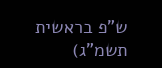ש"פ בראשית תשמ"ג)